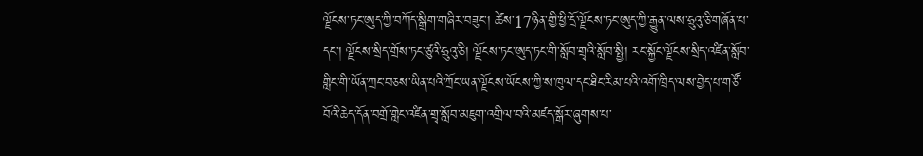ལྗོངས་ཏང་ཨུད་ཀྱི་བཀོད་སྒྲིག་གཞིར་བཟུང་། ཚེས་17ཉིན་གྱི་ཕྱི་དྲོ་ལྗོངས་ཏང་ཨུད་ཀྱི་རྒྱུན་ལས་ཧྲུའུ་ཅི་གཞོན་པ་དང་། ལྗོངས་སྲིད་གྲོས་ཏང་ཙུའི་ཧྲུའུ་ཅི། ལྗོངས་ཏང་ཨུད་ཏང་གི་སློབ་གྲྭའི་སློབ་སྤྱི། རང་སྐྱོང་ལྗོངས་སྲིད་འཛིན་སློབ་གླིང་གི་ཡོན་ཀྲང་བཅས་ཡིན་པའི་ཀྲོང་ཡན་ལྗོངས་ཡོངས་ཀྱི་ས་ཁུལ་དང་ཐིང་རིམ་པའི་འགོ་ཁྲིད་ལས་བྱེད་པ་གཙོ་བོའི་ཆེད་དོན་བགྲོ་གླེང་འཛིན་གྲྭ་སློབ་མཇུག་འགྲིལ་བའི་མཛད་སྒོར་ཞུགས་པ་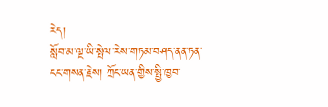རེད།
སློབ་མ་ལྔ་ཡི་སྤེལ་རེས་གཏམ་བཤད་ནན་ཏན་ངང་གསན་རྗེས། ཀྲོང་ཡན་གྱིས་སྤྱི་ཁྱབ་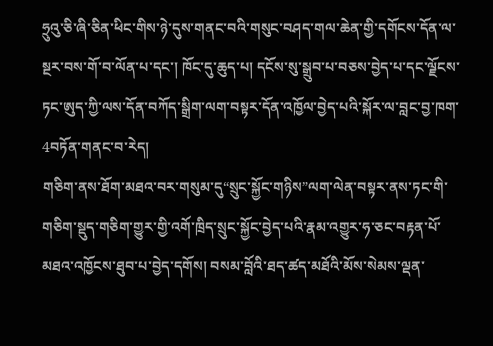ཧྲུའུ་ཅི་ཞི་ཅིན་ཕིང་གིས་ཉེ་དུས་གནང་བའི་གསུང་བཤད་གལ་ཆེན་གྱི་དགོངས་དོན་ལ་སྔར་བས་གོ་བ་ལོན་པ་དང་། ཁོང་དུ་ཆུད་པ། དངོས་སུ་སྒྲུབ་པ་བཅས་བྱེད་པ་དང་ལྗོངས་ཏང་ཨུད་ཀྱི་ལས་དོན་བཀོད་སྒྲིག་ལག་བསྟར་དོན་འཁྱོལ་བྱེད་པའི་སྐོར་ལ་བླང་བྱ་ཁག་4བཏོན་གནང་བ་རེད།
གཅིག་ནས་ཐོག་མཐའ་བར་གསུམ་དུ“སྲུང་སྐྱོང་གཉིས”ལག་ལེན་བསྟར་ནས་ཏང་གི་གཅིག་སྡུད་གཅིག་གྱུར་གྱི་འགོ་ཁྲིད་སྲུང་སྐྱོང་བྱེད་པའི་རྣམ་འགྱུར་ཧ་ཅང་བརྟན་པོ་མཐའ་འཁྱོངས་ཐུབ་པ་བྱེད་དགོས། བསམ་བློའི་ཐད་ཚད་མཐོའི་མོས་སེམས་ལྡན་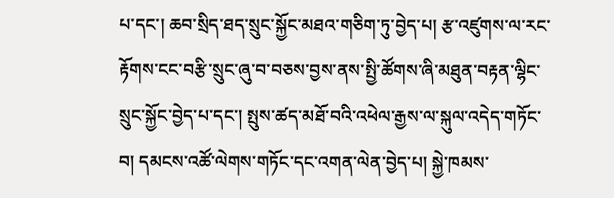པ་དང་། ཆབ་སྲིད་ཐད་སྲུང་སྐྱོང་མཐའ་གཅིག་ཏུ་བྱེད་པ། རྩ་འཛུགས་ལ་རང་རྟོགས་ངང་བརྩི་སྲུང་ཞུ་བ་བཅས་བྱས་ནས་སྤྱི་ཚོགས་ཞི་མཐུན་བརྟན་ལྷིང་སྲུང་སྐྱོང་བྱེད་པ་དང་། སྤུས་ཚད་མཐོ་བའི་འཕེལ་རྒྱས་ལ་སྐུལ་འདེད་གཏོང་བ། དམངས་འཚོ་ལེགས་གཏོང་དང་འགན་ལེན་བྱེད་པ། སྐྱེ་ཁམས་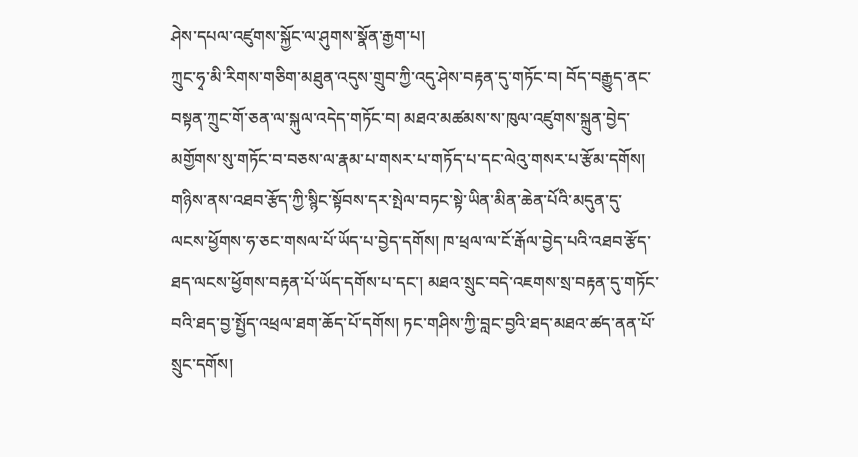ཤེས་དཔལ་འཛུགས་སྐྱོང་ལ་ཤུགས་སྣོན་རྒྱག་པ།
ཀྲུང་ཧྭ་མི་རིགས་གཅིག་མཐུན་འདུས་གྲུབ་ཀྱི་འདུ་ཤེས་བརྟན་དུ་གཏོང་བ། བོད་བརྒྱུད་ནང་བསྟན་ཀྲུང་གོ་ཅན་ལ་སྐུལ་འདེད་གཏོང་བ། མཐའ་མཚམས་ས་ཁུལ་འཛུགས་སྐྲུན་བྱེད་མགྱོགས་སུ་གཏོང་བ་བཅས་ལ་རྣམ་པ་གསར་པ་གཏོད་པ་དང་ལེའུ་གསར་པ་རྩོམ་དགོས།
གཉིས་ནས་འཐབ་རྩོད་ཀྱི་སྙིང་སྟོབས་དར་སྤེལ་བཏང་སྟེ་ཡིན་མིན་ཆེན་པོའི་མདུན་དུ་ལངས་ཕྱོགས་ཧ་ཅང་གསལ་པོ་ཡོད་པ་བྱེད་དགོས། ཁ་ཕྲལ་ལ་ངོ་རྒོལ་བྱེད་པའི་འཐབ་རྩོད་ཐད་ལངས་ཕྱོགས་བརྟན་པོ་ཡོད་དགོས་པ་དང་། མཐའ་སྲུང་བདེ་འཇགས་སྲ་བརྟན་དུ་གཏོང་བའི་ཐད་བྱ་སྤྱོད་འཕྲལ་ཐག་ཆོད་པོ་དགོས། ཏང་གཤིས་ཀྱི་བླང་བྱའི་ཐད་མཐའ་ཚད་ནན་པོ་སྲུང་དགོས།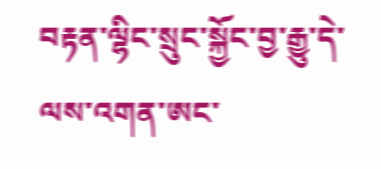བརྟན་ལྷིང་སྲུང་སྐྱོང་བྱ་རྒྱུ་དེ་ལས་འགན་ཨང་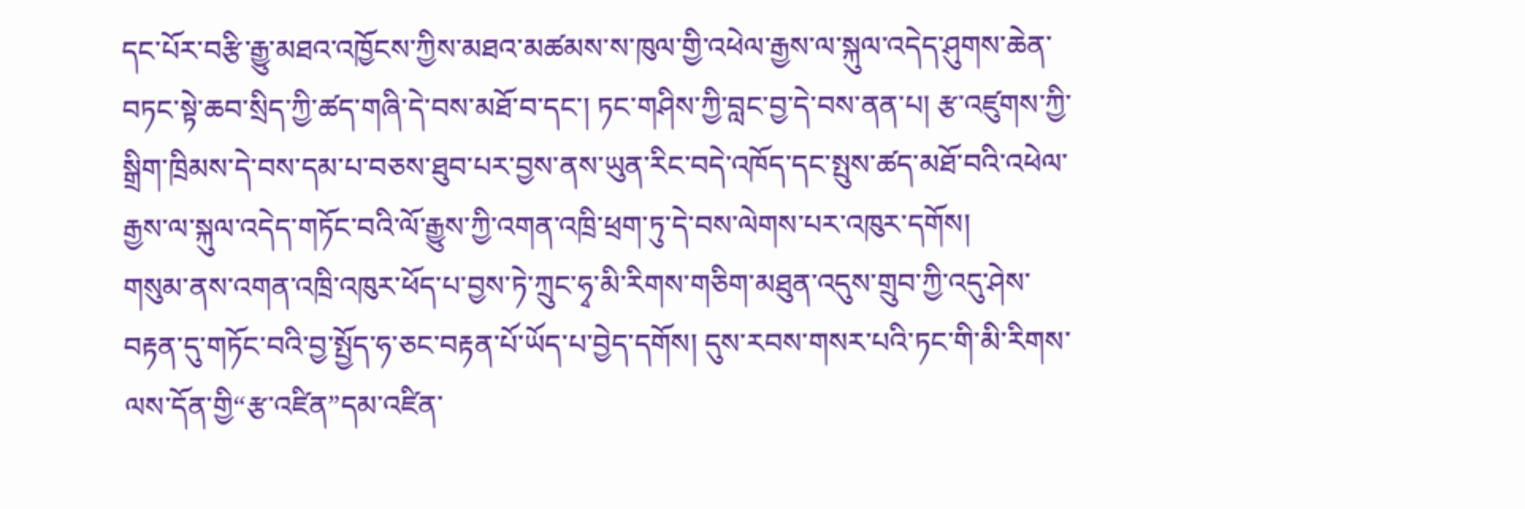དང་པོར་བརྩི་རྒྱུ་མཐའ་འཁྱོངས་ཀྱིས་མཐའ་མཚམས་ས་ཁུལ་གྱི་འཕེལ་རྒྱས་ལ་སྐུལ་འདེད་ཤུགས་ཆེན་བཏང་སྟེ་ཆབ་སྲིད་ཀྱི་ཚད་གཞི་དེ་བས་མཐོ་བ་དང་། ཏང་གཤིས་ཀྱི་བླང་བྱ་དེ་བས་ནན་པ། རྩ་འཛུགས་ཀྱི་སྒྲིག་ཁྲིམས་དེ་བས་དམ་པ་བཅས་ཐུབ་པར་བྱས་ནས་ཡུན་རིང་བདེ་འཁོད་དང་སྤུས་ཚད་མཐོ་བའི་འཕེལ་རྒྱས་ལ་སྐུལ་འདེད་གཏོང་བའི་ལོ་རྒྱུས་ཀྱི་འགན་འཁྲི་ཕྲག་ཏུ་དེ་བས་ལེགས་པར་འཁུར་དགོས།
གསུམ་ནས་འགན་འཁྲི་འཁུར་ཕོད་པ་བྱས་ཏེ་ཀྲུང་ཧྭ་མི་རིགས་གཅིག་མཐུན་འདུས་གྲུབ་ཀྱི་འདུ་ཤེས་བརྟན་དུ་གཏོང་བའི་བྱ་སྤྱོད་ཧ་ཅང་བརྟན་པོ་ཡོད་པ་བྱེད་དགོས། དུས་རབས་གསར་པའི་ཏང་གི་མི་རིགས་ལས་དོན་གྱི“རྩ་འཛིན”དམ་འཛིན་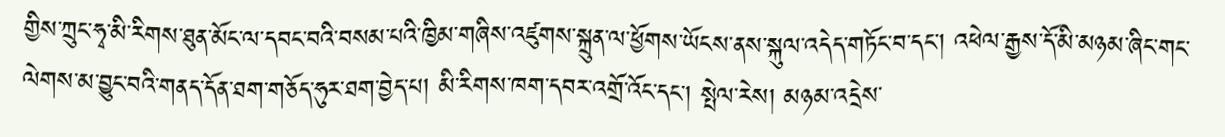གྱིས་ཀྲུང་ཧྭ་མི་རིགས་ཐུན་མོང་ལ་དབང་བའི་བསམ་པའི་ཁྱིམ་གཞིས་འཛུགས་སྐྲུན་ལ་ཕྱོགས་ཡོངས་ནས་སྐུལ་འདེད་གཏོང་བ་དང་། འཕེལ་རྒྱས་དོ་མི་མཉམ་ཞིང་གང་ལེགས་མ་བྱུང་བའི་གནད་དོན་ཐག་གཅོད་ཧུར་ཐག་བྱེད་པ། མི་རིགས་ཁག་དབར་འགྲོ་འོང་དང་། སྤེལ་རེས། མཉམ་འདྲེས་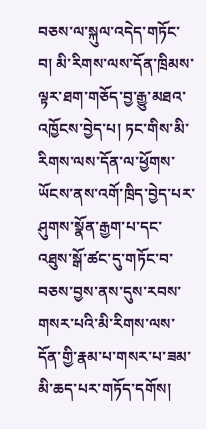བཅས་ལ་སྐུལ་འདེད་གཏོང་བ། མི་རིགས་ལས་དོན་ཁྲིམས་ལྟར་ཐག་གཅོད་བྱ་རྒྱུ་མཐའ་འཁྱོངས་བྱེད་པ། ཏང་གིས་མི་རིགས་ལས་དོན་ལ་ཕྱོགས་ཡོངས་ནས་འགོ་ཁྲིད་བྱེད་པར་ཤུགས་སྣོན་རྒྱག་པ་དང་འཐུས་སྒོ་ཚང་དུ་གཏོང་བ་བཅས་བྱས་ནས་དུས་རབས་གསར་པའི་མི་རིགས་ལས་དོན་གྱི་རྣམ་པ་གསར་པ་ཟམ་མི་ཆད་པར་གཏོད་དགོས།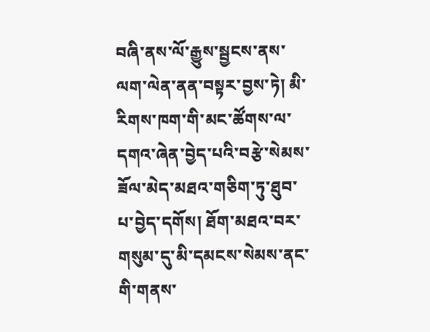བཞི་ནས་ལོ་རྒྱུས་སྦྱངས་ནས་ལག་ལེན་ནན་བསྟར་བྱས་ཏེ། མི་རིགས་ཁག་གི་མང་ཚོགས་ལ་དགའ་ཞེན་བྱེད་པའི་བརྩེ་སེམས་ཟོལ་མེད་མཐའ་གཅིག་ཏུ་ཐུབ་པ་བྱེད་དགོས། ཐོག་མཐའ་བར་གསུམ་དུ་མི་དམངས་སེམས་ནང་གི་གནས་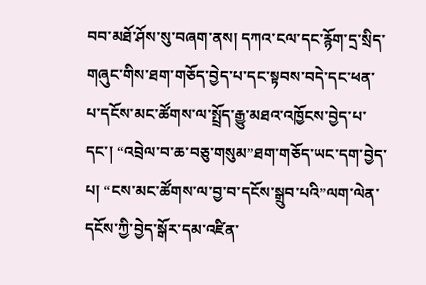བབ་མཐོ་ཤོས་སུ་བཞག་ནས། དཀའ་ངལ་དང་རྙོག་དྲ་སྲིད་གཞུང་གིས་ཐག་གཅོད་བྱེད་པ་དང་སྟབས་བདེ་དང་ཕན་པ་དངོས་མང་ཚོགས་ལ་སྤྲོད་རྒྱུ་མཐའ་འཁྱོངས་བྱེད་པ་དང་། “འབྲེལ་བ་ཆ་བཅུ་གསུམ”ཐག་གཅོད་ཡང་དག་བྱེད་པ། “ངས་མང་ཚོགས་ལ་བྱ་བ་དངོས་སྒྲུབ་པའི”ལག་ལེན་དངོས་ཀྱི་བྱེད་སྒོར་དམ་འཛིན་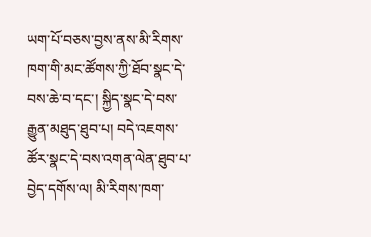ཡག་པོ་བཅས་བྱས་ནས་མི་རིགས་ཁག་གི་མང་ཚོགས་ཀྱི་ཐོབ་སྣང་དེ་བས་ཆེ་བ་དང་། སྐྱིད་སྣང་དེ་བས་རྒྱུན་མཐུད་ཐུབ་པ། བདེ་འཇགས་ཚོར་སྣང་དེ་བས་འགན་ལེན་ཐུབ་པ་བྱེད་དགོས་ལ། མི་རིགས་ཁག་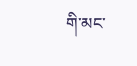གི་མང་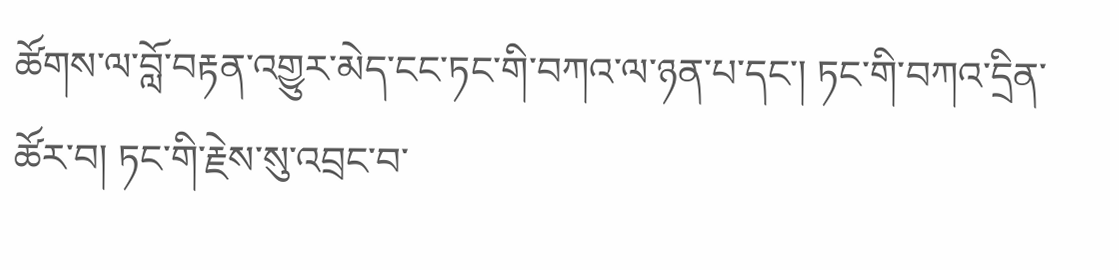ཚོགས་ལ་བློ་བརྟན་འགྱུར་མེད་ངང་ཏང་གི་བཀའ་ལ་ཉན་པ་དང་། ཏང་གི་བཀའ་དྲིན་ཚོར་བ། ཏང་གི་རྗེས་སུ་འབྲང་བ་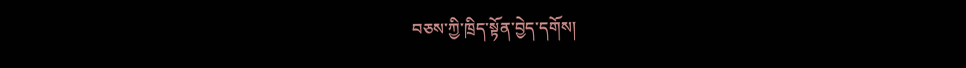བཅས་ཀྱི་ཁྲིད་སྟོན་བྱེད་དགོས།